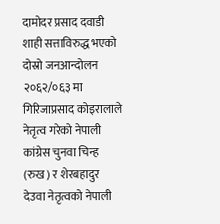दामोदर प्रसाद दवाडी
शाही सत्ताविरुद्ध भएको दोस्रो जनआन्दोलन २०६२/०६३ मा गिरिजाप्रसाद कोइरालाले नेतृत्व गरेको नेपाली कांग्रेस चुनवा चिन्ह (रुख) र शेरबहादुर देउवा नेतृत्वको नेपाली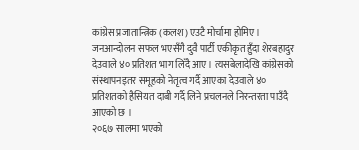कांग्रेस प्रजातान्त्रिक (कलश) एउटै मोर्चामा होमिए । जनआन्दोलन सफल भएसँगै दुवै पार्टी एकीकृत हुँदा शेरबहादुर देउवाले ४० प्रतिशत भाग लिँदै आए । त्यसबेलादेखि कांग्रेसको संस्थापनइतर समूहको नेतृत्व गर्दै आएका देउवाले ४० प्रतिशतको हैसियत दाबी गर्दै लिने प्रचलनले निरन्तरता पाउँदै आएको छ ।
२०६७ सालमा भएको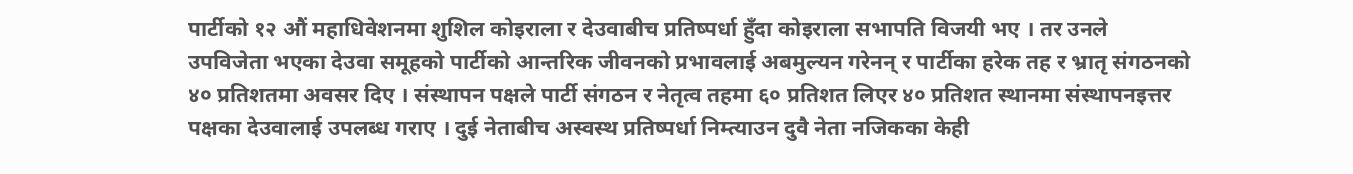पार्टीको १२ औं महाधिवेशनमा शुशिल कोइराला र देउवाबीच प्रतिष्पर्धा हुँदा कोइराला सभापति विजयी भए । तर उनले उपविजेता भएका देउवा समूहको पार्टीको आन्तरिक जीवनको प्रभावलाई अबमुल्यन गरेनन् र पार्टीका हरेक तह र भ्रातृ संगठनको ४० प्रतिशतमा अवसर दिए । संस्थापन पक्षले पार्टी संगठन र नेतृत्व तहमा ६० प्रतिशत लिएर ४० प्रतिशत स्थानमा संस्थापनइत्तर पक्षका देउवालाई उपलब्ध गराए । दुई नेताबीच अस्वस्थ प्रतिष्पर्धा निम्त्याउन दुवै नेता नजिकका केही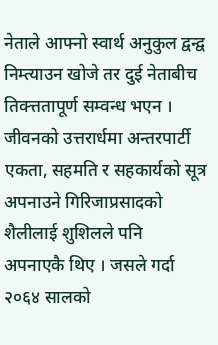नेताले आफ्नो स्वार्थ अनुकुल द्वन्द्व निम्त्याउन खोजे तर दुई नेताबीच तिक्त्ततापूर्ण सम्वन्ध भएन ।
जीवनको उत्तरार्धमा अन्तरपार्टी एकता, सहमति र सहकार्यको सूत्र अपनाउने गिरिजाप्रसादको शैलीलाई शुशिलले पनि अपनाएकै थिए । जसले गर्दा २०६४ सालको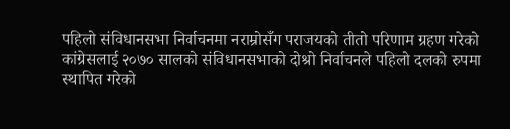पहिलो संविधानसभा निर्वाचनमा नराम्रोसँग पराजयको तीतो परिणाम ग्रहण गरेको कांग्रेसलाई २०७० सालको संविधानसभाको दोश्रो निर्वाचनले पहिलो दलको रुपमा स्थापित गरेको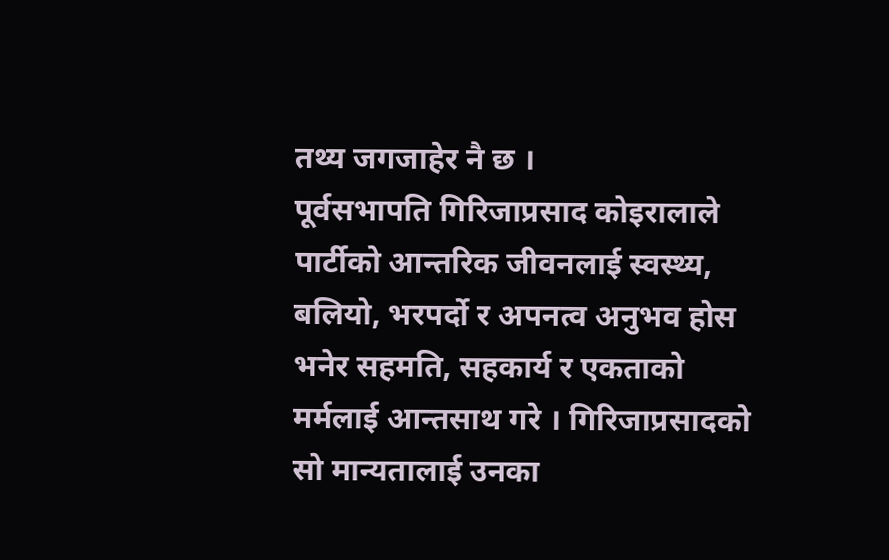तथ्य जगजाहेर नै छ ।
पूर्वसभापति गिरिजाप्रसाद कोइरालाले पार्टीको आन्तरिक जीवनलाई स्वस्थ्य, बलियो, भरपर्दो र अपनत्व अनुभव होस भनेर सहमति, सहकार्य र एकताको मर्मलाई आन्तसाथ गरे । गिरिजाप्रसादको सो मान्यतालाई उनका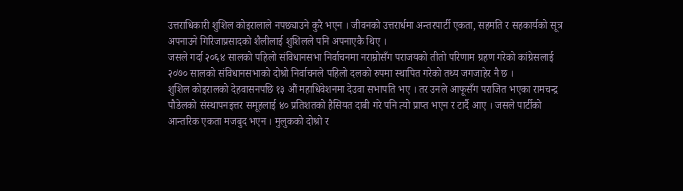उत्तराधिकारी शुशिल कोइरालाले नपछ्याउने कुरै भएन । जीवनको उत्तरार्धमा अन्तरपार्टी एकता, सहमति र सहकार्यको सूत्र अपनाउने गिरिजाप्रसादको शैलीलाई शुशिलले पनि अपनाएकै थिए ।
जसले गर्दा २०६४ सालको पहिलो संविधानसभा निर्वाचनमा नराम्रोसँग पराजयको तीतो परिणाम ग्रहण गरेको कांग्रेसलाई २०७० सालको संविधानसभाको दोश्रो निर्वाचनले पहिलो दलको रुपमा स्थापित गरेको तथ्य जगजाहेर नै छ ।
शुशिल कोइरालको देहवासनपछि १३ औं महाधिवेशनमा देउवा सभापति भए । तर उनले आफूसँग पराजित भएका रामचन्द्र पौडेलको संस्थापनइत्तर समूहलाई ४० प्रतिशतको हैसियत दाबी गरे पनि त्यो प्राप्त भएन र टार्दै आए । जसले पार्टीको आन्तरिक एकता मजबुद भएन । मुलुकको दोश्रो र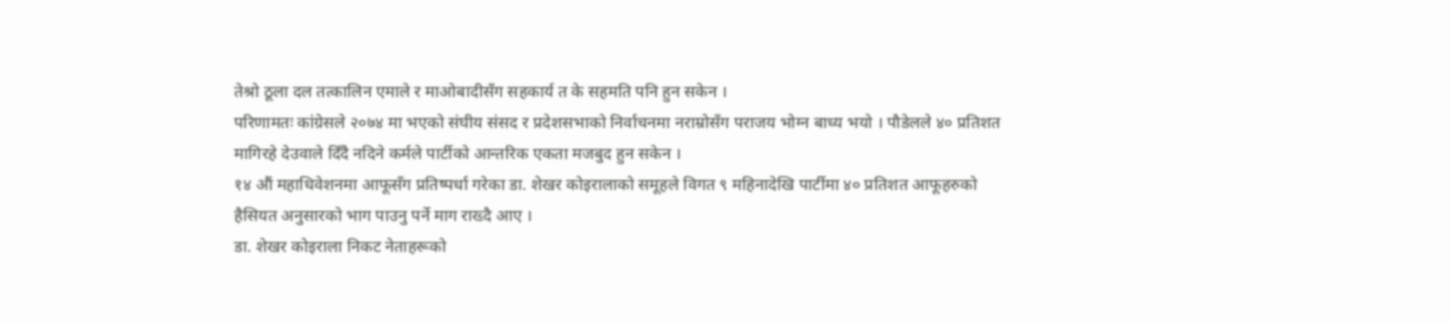तेश्रो ठूला दल तत्कालिन एमाले र माओबादीसँग सहकार्य त के सहमति पनि हुन सकेन ।
परिणामतः कांग्रेसले २०७४ मा भएको संघीय संसद र प्रदेशसभाको निर्वाचनमा नराम्रोसँग पराजय भोग्न बाध्य भयो । पौडेलले ४० प्रतिशत मागिरहे देउवाले दिँदै नदिने कर्मले पार्टीको आन्तरिक एकता मजबुद हुन सकेन ।
१४ औं महाधिवेशनमा आफूसँग प्रतिष्पर्धा गरेका डा. शेखर कोइरालाको समूहले विगत ९ महिनादेखि पार्टीमा ४० प्रतिशत आफूहरुको हैसियत अनुसारको भाग पाउनु पर्ने माग राख्दै आए ।
डा. शेखर कोइराला निकट नेताहरूको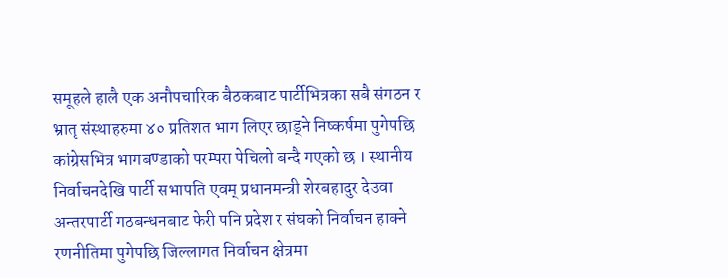समूहले हालै एक अनौपचारिक बैठकबाट पार्टीभित्रका सबै संगठन र भ्रातृ संस्थाहरुमा ४० प्रतिशत भाग लिएर छाड्ने निष्कर्षमा पुगेपछि कांग्रेसभित्र भागबण्डाको परम्परा पेचिलो बन्दै गएको छ । स्थानीय निर्वाचनदेखि पार्टी सभापति एवम् प्रधानमन्त्री शेरबहादुर देउवा अन्तरपार्टी गठबन्धनबाट फेरी पनि प्रदेश र संघको निर्वाचन हाक्ने रणनीतिमा पुगेपछि जिल्लागत निर्वाचन क्षेत्रमा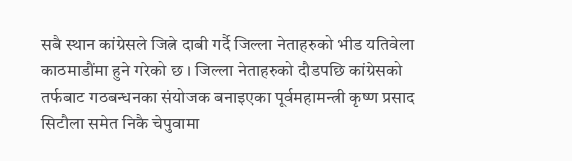सबै स्थान कांग्रेसले जित्ने दाबी गर्दै जिल्ला नेताहरुको भीड यतिवेला काठमाडौंमा हुने गरेको छ । जिल्ला नेताहरुको दौडपछि कांग्रेसको तर्फबाट गठबन्धनका संयोजक बनाइएका पूर्वमहामन्त्री कृष्ण प्रसाद सिटौला समेत निकै चेपुवामा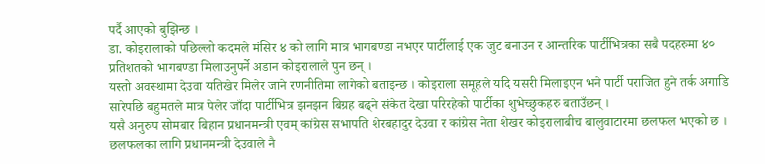पर्दै आएको बुझिन्छ ।
डा. कोइरालाको पछिल्लो कदमले मंसिर ४ को लागि मात्र भागबण्डा नभएर पार्टीलाई एक जुट बनाउन र आन्तरिक पार्टीभित्रका सबै पदहरुमा ४० प्रतिशतको भागबण्डा मिलाउनुपर्ने अडान कोइरालाले पुन छन् ।
यस्तो अवस्थामा देउवा यतिखेर मिलेर जाने रणनीतिमा लागेको बताइन्छ । कोइराला समूहले यदि यसरी मिलाइएन भने पार्टी पराजित हुने तर्क अगाडि सारेपछि बहुमतले मात्र पेलेर जाँदा पार्टीभित्र झनझन बिग्रह बढ्ने संकेत देखा परिरहेको पार्टीका शुभेच्छुकहरु बताउँछन् ।
यसै अनुरुप सोमबार बिहान प्रधानमन्त्री एवम् कांग्रेस सभापति शेरबहादुर देउवा र कांग्रेस नेता शेखर कोइरालाबीच बालुवाटारमा छलफल भएको छ । छलफलका लागि प्रधानमन्त्री देउवाले नै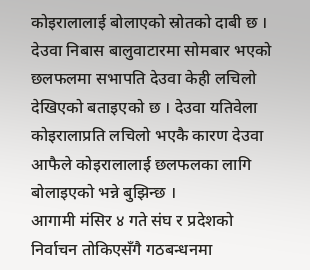कोइरालालाई बोलाएको स्रोतको दाबी छ । देउवा निबास बालुवाटारमा सोमबार भएको छलफलमा सभापति देउवा केही लचिलो देखिएको बताइएको छ । देउवा यतिवेला कोइरालाप्रति लचिलो भएकै कारण देउवा आफैले कोइरालालाई छलफलका लागि बोलाइएको भन्ने बुझिन्छ ।
आगामी मंसिर ४ गते संघ र प्रदेशको निर्वाचन तोकिएसँगै गठबन्धनमा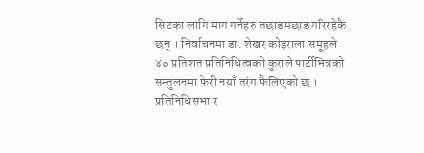सिटका लागि माग गर्नेहरु तछाडमछाड गरिरहेकै छन् । निर्वाचनमा डा. शेखर कोइराला समूहले ४० प्रतिशत प्रतिनिधित्वको कुराले पार्टीभित्रको सन्तुलनमा फेरी नयाँ तरंग फैलिएको छ । प्रतिनिधिसभा र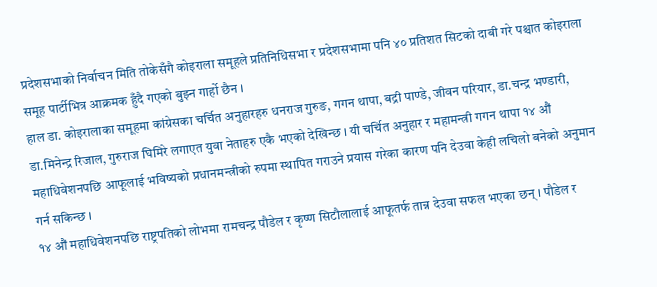प्रदेशसभाको निर्वाचन मिति तोकेसँगै कोइराला समूहले प्रतिनिधिसभा र प्रदेशसभामा पनि ४० प्रतिशत सिटको दाबी गरे पश्चात कोइराला समूह पार्टीभित्र आक्रमक हुँदै गएको बुझ्न गार्हो छैन ।
हाल डा. कोइरालाका समूहमा कांग्रेसका चर्चित अनुहारहरु धनराज गुरुङ, गगन थापा, बद्री पाण्डे, जीवन परियार, डा.चन्द्र भण्डारी, डा.मिनेन्द्र रिजाल, गुरुराज घिमिरे लगाएत युवा नेताहरु एकै भएको देखिन्छ । यी चर्चित अनुहार र महामन्त्री गगन थापा १४ औं महाधिवेशनपछि आफूलाई भविष्यको प्रधानमन्त्रीको रुपमा स्थापित गराउने प्रयास गरेका कारण पनि देउवा केही लचिलो बनेको अनुमान गर्न सकिन्छ ।
१४ औं महाधिवेशनपछि राष्ट्रपतिको लोभमा रामचन्द्र पौडेल र कृष्ण सिटौलालाई आफूतर्फ तान्न देउवा सफल भएका छन् । पौडेल र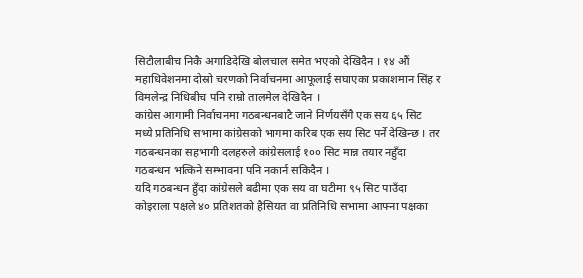सिटौलाबीच निकै अगाडिदेखि बोलचाल समेत भएको देखिदैन । १४ औं महाधिवेशनमा दोस्रो चरणको निर्वाचनमा आफूलाई सघाएका प्रकाशमान सिंह र विमलेन्द्र निधिबीच पनि राम्रो तालमेल देखिदैन ।
कांग्रेस आगामी निर्वाचनमा गठबन्धनबाटै जाने निर्णयसँगै एक सय ६५ सिट मध्ये प्रतिनिधि सभामा कांग्रेसको भागमा करिब एक सय सिट पर्ने देखिन्छ । तर गठबन्धनका सहभागी दलहरुले कांग्रेसलाई १०० सिट मान्न तयार नहुँदा गठबन्धन भत्किने सम्भावना पनि नकार्न सकिदैन ।
यदि गठबन्धन हुँदा कांग्रेसले बढीमा एक सय वा घटीमा ९५ सिट पाउँदा कोइराला पक्षले ४० प्रतिशतको हैसियत वा प्रतिनिधि सभामा आफ्ना पक्षका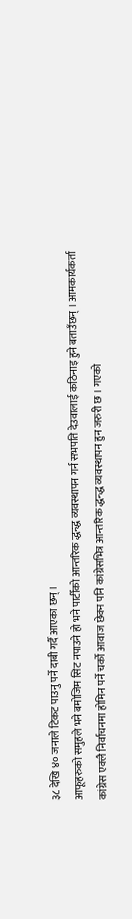३८ देखि ४० जनाले टिकट पाउनु पर्ने दाबी गर्दै आएका छन् ।
आफूहरुको समुहले भने बमोजिम सिट नपाउने हो भने पार्टीको आन्तरिक द्धन्द्ध व्यवस्थापन गर्न सभपति देउवालाई कठिनाइ हुने बताउँछन् । आमकार्यकर्ता कांग्रेस एक्लै निर्वाचनमा होमिन पर्ने चर्को आवाज छेक्न पनि कांग्रेसभित्र आन्तरिक द्धन्द्ध व्यवस्थापन हुन जरुरी छ । गएको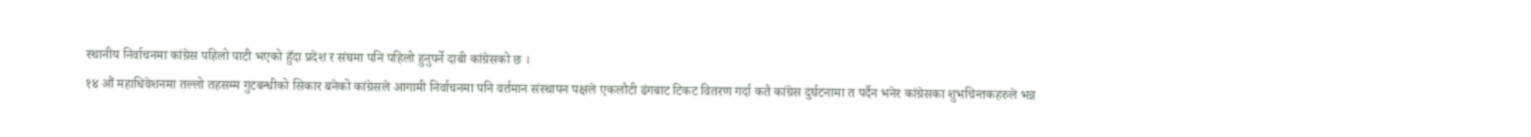स्थानीय निर्वाचनमा कांग्रेस पहिलो पाटी भएको हुँदा प्रदेश र संघमा पनि पहिलो हुनुपर्ने दाबी कांग्रेसको छ ।
१४ औं महाधिवेशनमा तल्लो तहसम्म गुटबन्धीको सिकार बनेको कांग्रेसले आगामी निर्वाचनमा पनि वर्तमान संस्थापन पक्षले एकलौटी ढंगबाट टिकट वितरण गर्दा कतै कांग्रेस दुर्घटनामा त पर्दैन भनेर कांग्रेसका शुभचिन्तकहरुले भन्न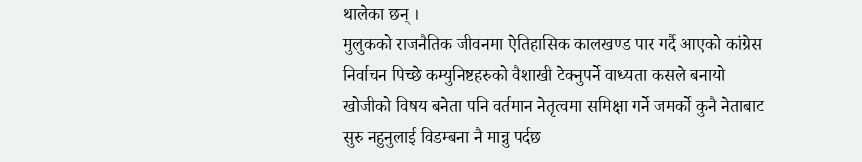थालेका छन् ।
मुलुकको राजनैतिक जीवनमा ऐतिहासिक कालखण्ड पार गर्दै आएको कांग्रेस निर्वाचन पिच्छे कम्युनिष्टहरुको वैशाखी टेक्नुपर्ने वाध्यता कसले बनायो खोजीको विषय बनेता पनि वर्तमान नेतृत्वमा समिक्षा गर्ने जमर्को कुनै नेताबाट सुरु नहुनुलाई विडम्बना नै मान्नु पर्दछ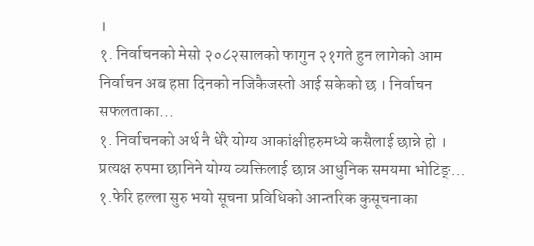।
१. निर्वाचनको मेसो २०८२सालको फागुन २१गते हुन लागेको आम निर्वाचन अब हप्ता दिनको नजिकैजस्तो आई सकेको छ । निर्वाचन सफलताका...
१. निर्वाचनको अर्थ नै धेरै योग्य आकांक्षीहरुमध्ये कसैलाई छान्ने हो । प्रत्यक्ष रुपमा छानिने योग्य व्यक्तिलाई छान्न आधुनिक समयमा भोटिङ्...
१.फेरि हल्ला सुरु भयो सूचना प्रविधिको आन्तरिक कुसूचनाका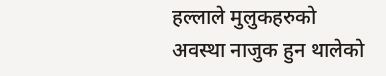हल्लाले मुलुकहरुको अवस्था नाजुक हुन थालेको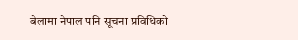बेलामा नेपाल पनि सूचना प्रविधिको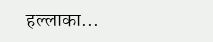हल्लाका...